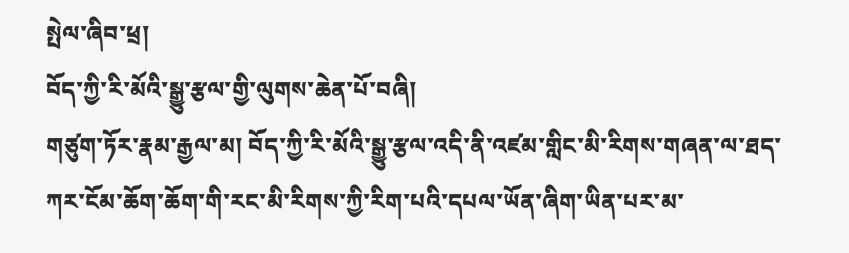སྤེལ་ཞིབ་ཕྲ།
བོད་ཀྱི་རི་མོའི་སྒྱུ་རྩལ་གྱི་ལུགས་ཆེན་པོ་བཞི།
གཙུག་ཏོར་རྣམ་རྒྱལ་མ། བོད་ཀྱི་རི་མོའི་སྒྱུ་རྩལ་འདི་ནི་འཛམ་གླིང་མི་རིགས་གཞན་ལ་ཐད་ཀར་ངོམ་ཆོག་ཆོག་གི་རང་མི་རིགས་ཀྱི་རིག་པའི་དཔལ་ཡོན་ཞིག་ཡིན་པར་མ་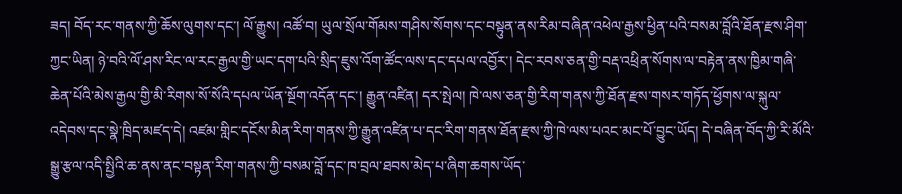ཟད། བོད་རང་གནས་ཀྱི་ཆོས་ལུགས་དང་། ལོ་རྒྱུས། འཚོ་བ། ཡུལ་སྲོལ་གོམས་གཤིས་སོགས་དང་བསྟུན་ནས་རིམ་བཞིན་འཕེལ་རྒྱས་ཕྱིན་པའི་བསམ་བློའི་ཐོན་རྫས་ཤིག་ཀྱང་ཡིན། ཉེ་བའི་ལོ་ཤས་རིང་ལ་རང་རྒྱལ་གྱི་ཡང་དག་པའི་སྲིད་ཇུས་འོག་ཚོང་ལས་དང་དཔལ་འབྱོར་། དེང་རབས་ཅན་གྱི་བརྡ་འཕྲིན་སོགས་ལ་བརྟེན་ནས་ཁྱིམ་གཞི་ཆེན་པོའི་མེས་རྒྱལ་གྱི་མི་རིགས་སོ་སོའི་དཔལ་ཡོན་སྔོག་འདོན་དང་། རྒྱུན་འཛིན། དར་སྤེལ། ཁེ་ལས་ཅན་གྱི་རིག་གནས་ཀྱི་ཐོན་རྫས་གསར་གཏོད་ཕྱོགས་ལ་སྐུལ་འདེབས་དང་སྣེ་ཁྲིད་མཛད་དེ། འཛམ་གླིང་དངོས་མིན་རིག་གནས་ཀྱི་རྒྱུན་འཛིན་པ་དང་རིག་གནས་ཐོན་རྫས་ཀྱི་ཁེ་ལས་པའང་མང་པོ་བྱུང་ཡོད། དེ་བཞིན་བོད་ཀྱི་རི་མོའི་སྒྱུ་རྩལ་འདི་སྤྱིའི་ཆ་ནས་ནང་བསྟན་རིག་གནས་ཀྱི་བསམ་བློ་དང་ཁ་བྲལ་ཐབས་མེད་པ་ཞིག་ཆགས་ཡོད་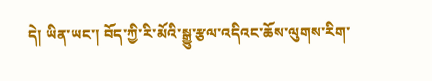དེ། ཡིན་ཡང་། བོད་ཀྱི་རི་མོའི་སྒྱུ་རྩལ་འདིའང་ཆོས་ལུགས་རིག་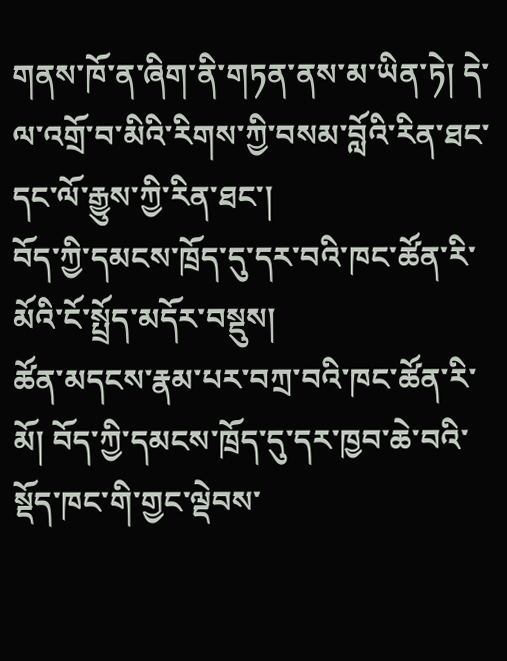གནས་ཁོ་ན་ཞིག་ནི་གཏན་ནས་མ་ཡིན་ཏེ། དེ་ལ་འགྲོ་བ་མིའི་རིགས་ཀྱི་བསམ་བློའི་རིན་ཐང་དང་ལོ་རྒྱུས་ཀྱི་རིན་ཐང་།
བོད་ཀྱི་དམངས་ཁྲོད་དུ་དར་བའི་ཁང་ཚོན་རི་མོའི་ངོ་སྤྲོད་མདོར་བསྡུས།
ཚོན་མདངས་རྣམ་པར་བཀྲ་བའི་ཁང་ཚོན་རི་མོ། བོད་ཀྱི་དམངས་ཁྲོད་དུ་དར་ཁྱབ་ཆེ་བའི་སྡོད་ཁང་གི་གྱང་ལྡེབས་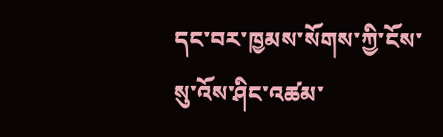དང་བར་ཁྱམས་སོགས་ཀྱི་ངོས་སུ་འོས་ཤིང་འཚམ་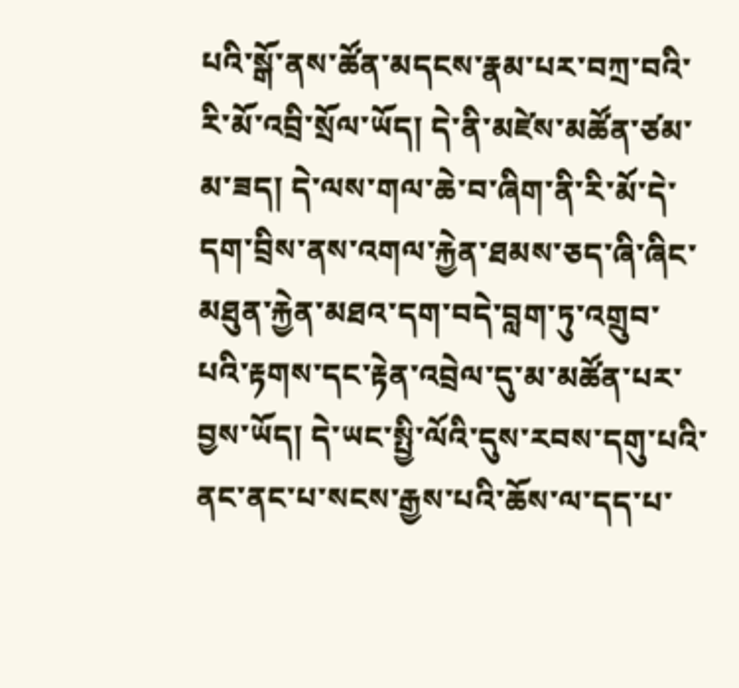པའི་སྒོ་ནས་ཚོན་མདངས་རྣམ་པར་བཀྲ་བའི་རི་མོ་འབྲི་སྲོལ་ཡོད། དེ་ནི་མཛེས་མཚོན་ཙམ་མ་ཟད། དེ་ལས་གལ་ཆེ་བ་ཞིག་ནི་རི་མོ་དེ་དག་བྲིས་ནས་འགལ་རྐྱེན་ཐམས་ཅད་ཞི་ཞིང་མཐུན་རྐྱེན་མཐའ་དག་བདེ་བླག་ཏུ་འགྲུབ་པའི་རྟགས་དང་རྟེན་འབྲེལ་དུ་མ་མཚོན་པར་བྱས་ཡོད། དེ་ཡང་སྤྱི་ལོའི་དུས་རབས་དགུ་པའི་ནང་ནང་པ་སངས་རྒྱས་པའི་ཆོས་ལ་དད་པ་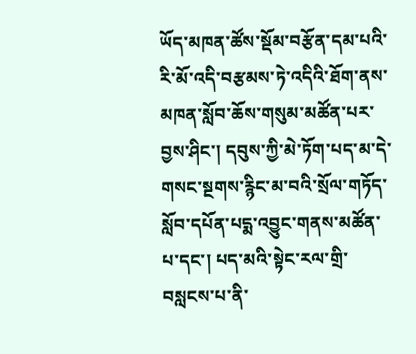ཡོད་མཁན་ཚོས་སྡོམ་བརྩོན་དམ་པའི་རི་མོ་འདི་བརྩམས་ཏེ་འདིའི་ཐོག་ནས་མཁན་སློབ་ཆོས་གསུམ་མཚོན་པར་བྱས་ཤིང་། དབུས་ཀྱི་མེ་ཏོག་པད་མ་དེ་གསང་སྔགས་རྙིང་མ་བའི་སྲོལ་གཏོད་སློབ་དཔོན་པདྨ་འབྱུང་གནས་མཚོན་པ་དང་། པད་མའི་སྟེང་རལ་གྲི་བསླངས་པ་ནི་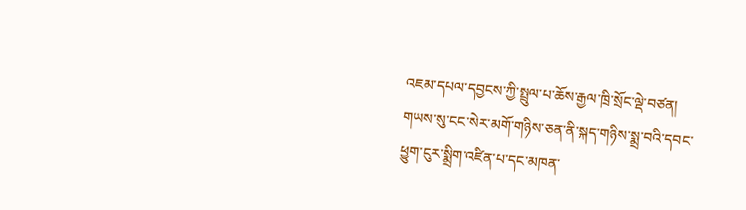འཇམ་དཔལ་དབྱངས་ཀྱི་སྤྲུལ་པ་ཆོས་རྒྱལ་ཁྲི་སྲོང་ལྡེ་བཙན། གཡས་སུ་ངང་སེར་མགོ་གཉིས་ཅན་ནི་སྐད་གཉིས་སྨྲ་བའི་དབང་ཕྱུག་ངུར་སྨྲིག་འཛིན་པ་དང་མཁན་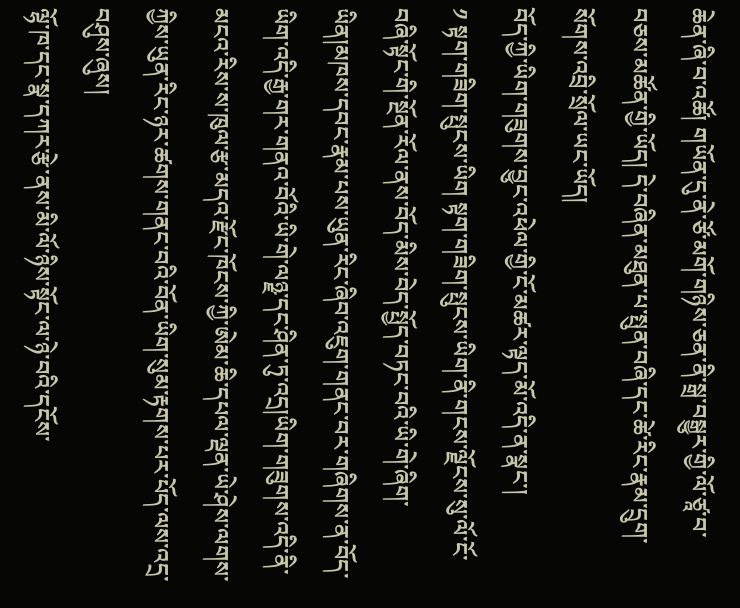ཆེན་ཞི་བ་འཚོ། གཡོན་དུ་ནེ་ཙོ་མགོ་གཉིས་ཅན་ནི་སྒྲ་བསྒྱུར་གྱི་ལོ་ཙཱ་བ་བཅས་མཚོན་གྱི་ཡོད། དེ་བཞིན་མཐུན་པ་སྤུན་བཞི་དང་ཚེ་རིང་རྣམ་དྲུག་སོགས་འབྲི་སྲོལ་ཡང་ཡོད།
བོད་ཀྱི་ཡིག་གཟུགས་བྱུང་འཕེལ་གྱི་ངོ་མཚར་ལྟད་མོ་འདི་ན་སྣང་།
༡ སྟག་གཟིག་སྤུངས་ཡིག སྟག་གཟིག་སྤུངས་ཡིག་ནི་གངས་ལྗོངས་སུ་ལོ་ངོ་བཞི་སྟོང་གི་སྔོན་རོལ་ནས་བོད་མིས་བེད་སྤྱོད་བཏང་བའི་ཡི་གེ་ཞིག་ཡིན།མཁས་དབང་རྣམ་པས་ཡུན་རིང་ཞིབ་འཇུག་གནང་བར་གཞིགས་ན་བོད་ཡིག་འདི་རྒྱ་གར་གནའ་བོའི་ཡི་གེ་ལཉྫ་དང་ཤིན་ཏུ་འདྲ།ཡིག་གཟུགས་འདི་ནི་མངའ་རིས་ས་ཁུལ་རྩ་མདའ་རྫོང་ཁོངས་ཀྱི་ཨེམ་ཆི་དཔལ་ལྡན་ཡེ་ཤེས་ལགས་ཀྱིས་ཡུན་རིང་ཉར་ཚགས་གནང་བའི་བོན་ཡིག་སུམ་རྟགས་པར་པོད་ལས་འདྲ་བཤུས་ཞུས།
ལྷོ་ཁ་དང་སྣ་དཀར་རྩེ་ནས་མི་ལོ་ཉིས་སྟོང་ལ་ཉེ་བའི་དངོས་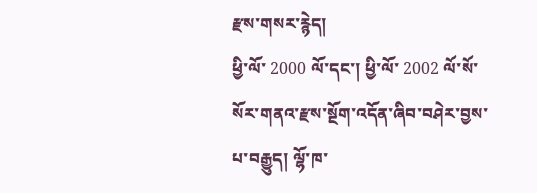རྫས་གསར་རྙེད།
ཕྱི་ལོ་ 2000 ལོ་དང་། ཕྱི་ལོ་ 2002 ལོ་སོ་སོར་གནའ་རྫས་སྔོག་འདོན་ཞིབ་བཤེར་བྱས་པ་བརྒྱུད། ལྷོ་ཁ་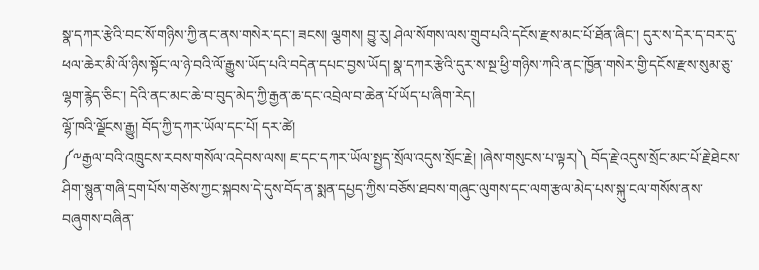སྣ་དཀར་རྩེའི་བང་སོ་གཉིས་ཀྱི་ནང་ནས་གསེར་དང་། ཟངས། ལྕགས། བྱུ་རུ། ཤེལ་སོགས་ལས་གྲུབ་པའི་དངོས་རྫས་མང་པོ་ཐོན་ཞིང་། དུར་ས་དེར་ད་བར་དུ་ཕལ་ཆེར་མི་ལོ་ཉིས་སྟོང་ལ་ཉེ་བའི་ལོ་རྒྱུས་ཡོད་པའི་བདེན་དཔང་བྱས་ཡོད། སྣ་དཀར་རྩེའི་དུར་ས་སྔ་ཕྱི་གཉིས་ཀའི་ནང་ཁྱོན་གསེར་གྱི་དངོས་རྫས་སུམ་ཅུ་ལྷག་རྙེད་ཅིང་། དེའི་ནང་མང་ཆེ་བ་བུད་མེད་ཀྱི་རྒྱན་ཆ་དང་འབྲེལ་བ་ཆེན་པོ་ཡོད་པ་ཞིག་རེད།
ལྷོ་ཁའི་ལྗོངས་རྒྱུ། བོད་ཀྱི་དཀར་ཡོལ་དང་པོ། དར་ཚེ།
༼༸རྒྱལ་བའི་འཁྲུངས་རབས་གསོལ་འདེབས་ལས། ཇ་དང་དཀར་ཡོལ་སྤྱད་སྲོལ་འདུས་སྲོང་རྗེ། །ཞེས་གསུངས་པ་ལྟར།༽ བོད་རྗེ་འདུས་སྲོང་མང་པོ་རྗེ་ཐེངས་ཤིག་སྙུན་གཞི་དྲག་པོས་གཙེས་ཀྱང་སྐབས་དེ་དུས་བོད་ན་སྨན་དཔྱད་ཀྱིས་བཅོས་ཐབས་གཞུང་ལུགས་དང་ལག་རྩལ་མེད་པས་སྐུ་ངལ་གསོས་ནས་བཞུགས་བཞིན་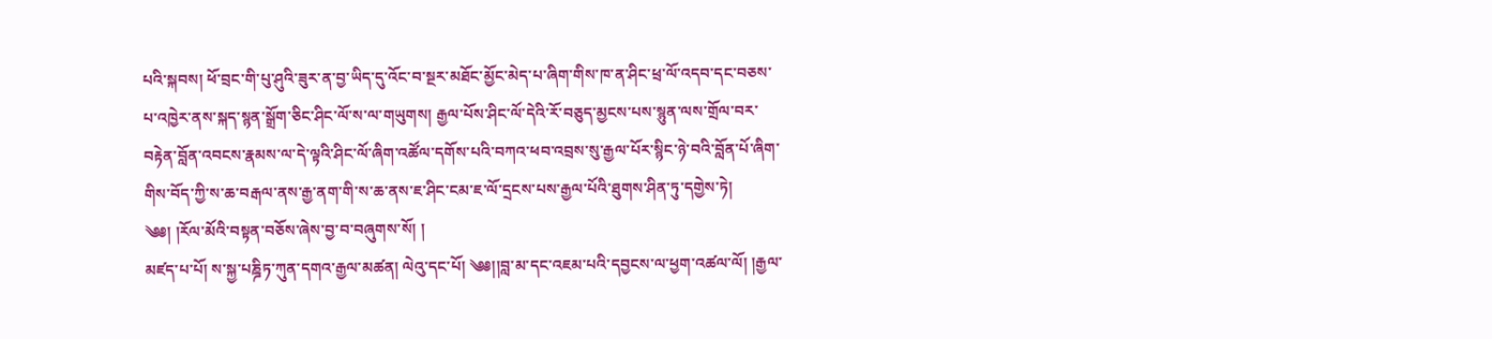པའི་སྐབས། ཕོ་བྲང་གི་པུ་ཤུའི་ཟུར་ན་བྱ་ཡིད་དུ་འོང་བ་སྔར་མཐོང་མྱོང་མེད་པ་ཞིག་གིས་ཁ་ན་ཤིང་ཕྲ་ལོ་འདབ་དང་བཅས་པ་འཁྱེར་ནས་སྐད་སྙན་སྒྲོག་ཅིང་ཤིང་ལོ་ས་ལ་གཡུགས། རྒྱལ་པོས་ཤིང་ལོ་དེའི་རོ་བཅུད་མྱངས་པས་སྙུན་ལས་གྲོལ་བར་བརྟེན་བློན་འབངས་རྣམས་ལ་དེ་ལྟའི་ཤིང་ལོ་ཞིག་འཚོལ་དགོས་པའི་བཀའ་ཕབ་འབྲས་སུ་རྒྱལ་པོར་སྙིང་ཉེ་བའི་བློན་པོ་ཞིག་གིས་བོད་ཀྱི་ས་ཆ་བརྒལ་ནས་རྒྱ་ནག་གི་ས་ཆ་ནས་ཇ་ཤིང་ངམ་ཇ་ལོ་དྲངས་པས་རྒྱལ་པོའི་ཐུགས་ཤིན་ཏུ་དགྱེས་ཏེ།
༄༅། །རོལ་མོའི་བསྟན་བཅོས་ཞེས་བྱ་བ་བཞུགས་སོ། །
མཛད་པ་པོ། ས་སྐྱ་པཎྜིཏ་ཀུན་དགའ་རྒྱལ་མཚན། ལེའུ་དང་པོ། ༄༅།།བླ་མ་དང་འཇམ་པའི་དབྱངས་ལ་ཕྱག་འཚལ་ལོ། །རྒྱལ་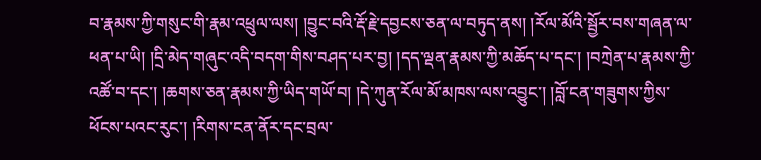བ་རྣམས་ཀྱི་གསུང་གི་རྣམ་འཕྲུལ་ལས། །བྱུང་བའི་རྡོ་རྗེ་དབྱངས་ཅན་ལ་བཏུད་ནས། །རོལ་མོའི་སྦྱོར་བས་གཞན་ལ་ཕན་པ་ཡི། །དྲི་མེད་གཞུང་འདི་བདག་གིས་བཤད་པར་བྱ། །དད་ལྡན་རྣམས་ཀྱི་མཆོད་པ་དང་། །བཀྲེན་པ་རྣམས་ཀྱི་འཚོ་བ་དང་། །ཆགས་ཅན་རྣམས་ཀྱི་ཡིད་གཡོ་བ། །དེ་ཀུན་རོལ་མོ་མཁས་ལས་འབྱུང་། །བློ་ངན་གཟུགས་ཀྱིས་ཕོངས་པའང་རུང་། །རིགས་ངན་ནོར་དང་བྲལ་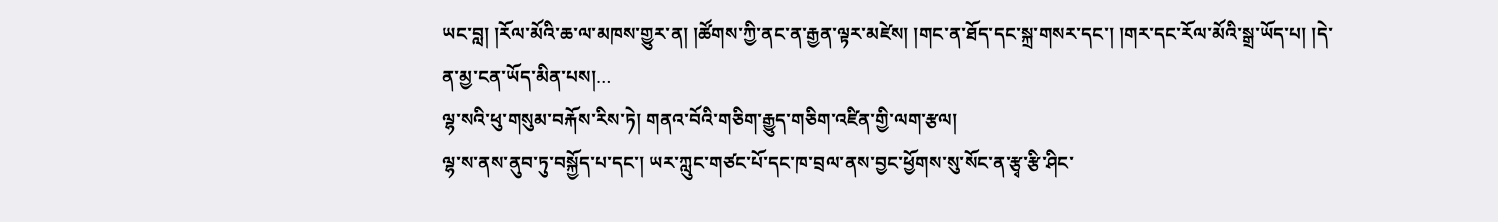ཡང་བླ། །རོལ་མོའི་ཆ་ལ་མཁས་གྱུར་ན། །ཚོགས་ཀྱི་ནང་ན་རྒྱན་ལྟར་མཛེས། །གང་ན་ཐོད་དང་སྐྲ་གསར་དང་། །གར་དང་རོལ་མོའི་སྒྲ་ཡོད་པ། །དེ་ན་མྱ་ངན་ཡོད་མིན་པས།…
ལྷ་སའི་ཕུ་གསུམ་བརྐོས་རིས་ཏེ། གནའ་བོའི་གཅིག་རྒྱུད་གཅིག་འཛིན་གྱི་ལག་རྩལ།
ལྷ་ས་ནས་ནུབ་ཏུ་བསྐྱོད་པ་དང་། ཡར་ཀླུང་གཙང་པོ་དང་ཁ་བྲལ་ནས་བྱང་ཕྱོགས་སུ་སོང་ན་རྩྭ་རྩི་ཤིང་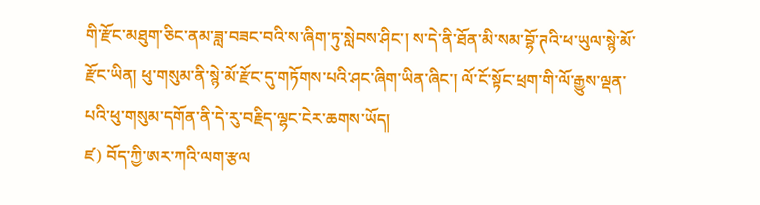གི་རྫོང་མཐུག་ཅིང་ནམ་ཟླ་བཟང་བའི་ས་ཞིག་ཏུ་སླེབས་ཤིང་། ས་དེ་ནི་ཐོན་མི་སམ་བྷོ་ཊའི་ཕ་ཡུལ་སྙེ་མོ་རྫོང་ཡིན། ཕུ་གསུམ་ནི་སྙེ་མོ་རྫོང་དུ་གཏོགས་པའི་ཤང་ཞིག་ཡིན་ཞིང་། ལོ་ངོ་སྟོང་ཕྲག་གི་ལོ་རྒྱུས་ལྡན་པའི་ཕུ་གསུམ་དགོན་ནི་དེ་རུ་བརྗིད་ལྷང་ངེར་ཆགས་ཡོད།
ཛ) བོད་ཀྱི་ཨར་ཀའི་ལག་རྩལ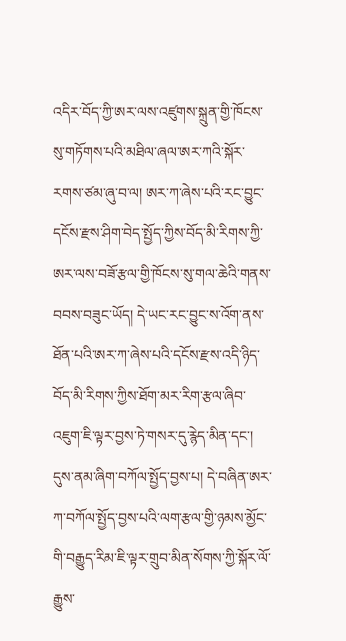འདིར་བོད་ཀྱི་ཨར་ལས་འཛུགས་སྐྲུན་གྱི་ཁོངས་སུ་གཏོགས་པའི་མཐིལ་ཞལ་ཨར་ཀའི་སྐོར་རགས་ཙམ་ཞུ་བ་ལ། ཨར་ཀ་ཞེས་པའི་རང་བྱུང་དངོས་རྫས་ཤིག་བེད་སྤྱོད་ཀྱིས་བོད་མི་རིགས་ཀྱི་ཨར་ལས་བཟོ་རྩལ་གྱི་ཁོངས་སུ་གལ་ཆེའི་གནས་བབས་བཟུང་ཡོད། དེ་ཡང་རང་བྱུང་ས་འོག་ནས་ཐོན་པའི་ཨར་ཀ་ཞེས་པའི་དངོས་རྫས་འདི་ཉིད་བོད་མི་རིགས་ཀྱིས་ཐོག་མར་རིག་རྩལ་ཞིབ་འཇུག་ཇི་ལྟར་བྱས་ཏེ་གསར་དུ་རྙེད་མིན་དང་། དུས་ནམ་ཞིག་བཀོལ་སྤྱོད་བྱས་པ། དེ་བཞིན་ཨར་ཀ་བཀོལ་སྤྱོད་བྱས་པའི་ལག་རྩལ་གྱི་ཉམས་མྱོང་གི་བརྒྱུད་རིམ་ཇི་ལྟར་གྲུབ་མིན་སོགས་ཀྱི་སྐོར་ལོ་རྒྱུས་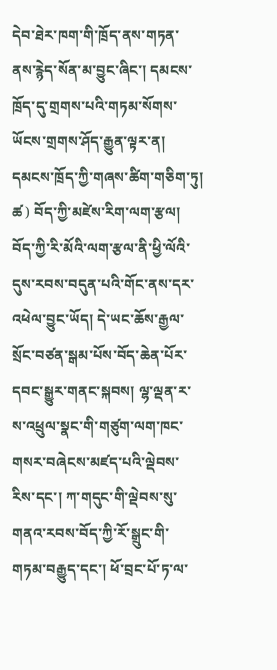དེབ་ཐེར་ཁག་གི་ཁྲོད་ནས་གཏན་ནས་རྙེད་སོན་མ་བྱུང་ཞིང་། དམངས་ཁྲོད་དུ་གྲགས་པའི་གཏམ་སོགས་ཡོངས་གྲགས་ཤོད་རྒྱུན་ལྟར་ན། དམངས་ཁྲོད་ཀྱི་གཞས་ཚིག་གཅིག་ཏུ།
ཚ) བོད་ཀྱི་མཛེས་རིག་ལག་རྩལ།
བོད་ཀྱི་རི་མོའི་ལག་རྩལ་ནི་ཕྱི་ལོའི་དུས་རབས་བདུན་པའི་གོང་ནས་དར་འཕེལ་བྱུང་ཡོད། དེ་ཡང་ཆོས་རྒྱལ་སྲོང་བཙན་སྒམ་པོས་བོད་ཆེན་པོར་དབང་སྒྱུར་གནང་སྐབས། ལྷ་ལྡན་ར་ས་འཕྲུལ་སྣང་གི་གཙུག་ལག་ཁང་གསར་བཞེངས་མཛད་པའི་ལྡེབས་རིས་དང་། ཀ་གདུང་གི་ལྡེབས་སུ་གནའ་རབས་བོད་ཀྱི་རོ་སྒྲུང་གི་གཏམ་བརྒྱུད་དང་། ཕོ་བྲང་པོ་ཏ་ལ་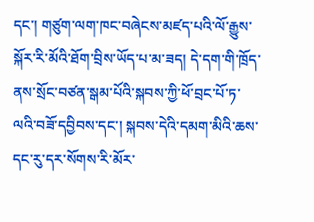དང་། གཙུག་ལག་ཁང་བཞེངས་མཛད་པའི་ལོ་རྒྱུས་སྐོར་རི་མོའི་ཐོག་བྲིས་ཡོད་པ་མ་ཟད། དེ་དག་གི་ཁྲོད་ནས་སྲོང་བཙན་སྒམ་པོའི་སྐབས་ཀྱི་ཕོ་བྲང་པོ་ཏ་ལའི་བཟོ་དབྱིབས་དང་། སྐབས་དེའི་དམག་མིའི་ཆས་དང་རུ་དར་སོགས་རི་མོར་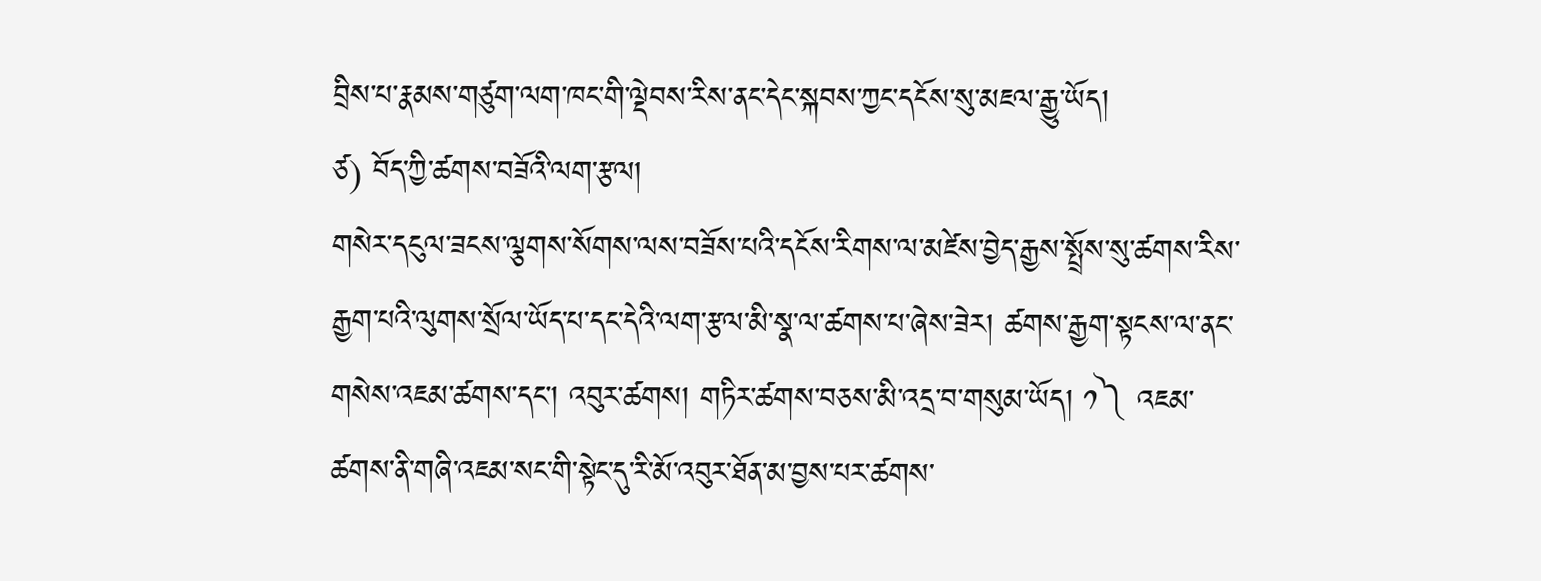བྲིས་པ་རྣམས་གཙུག་ལག་ཁང་གི་ལྡེབས་རིས་ནང་དེང་སྐབས་ཀྱང་དངོས་སུ་མཇལ་རྒྱུ་ཡོད།
ཙ) བོད་ཀྱི་ཚགས་བཟོའི་ལག་རྩལ།
གསེར་དངུལ་ཟངས་ལྕགས་སོགས་ལས་བཟོས་པའི་དངོས་རིགས་ལ་མཛེས་བྱེད་རྒྱས་སྤྲོས་སུ་ཚགས་རིས་རྒྱག་པའི་ལུགས་སྲོལ་ཡོད་པ་དང་དེའི་ལག་རྩལ་མི་སྣ་ལ་ཚགས་པ་ཞེས་ཟེར། ཚགས་རྒྱག་སྟངས་ལ་ནང་གསེས་འཇམ་ཚགས་དང་། འབུར་ཚགས། གཏིར་ཚགས་བཅས་མི་འདྲ་བ་གསུམ་ཡོད། ༡༽ འཇམ་ཚགས་ནི་གཞི་འཇམ་སང་གི་སྟེང་དུ་རི་མོ་འབུར་ཐོན་མ་བྱས་པར་ཚགས་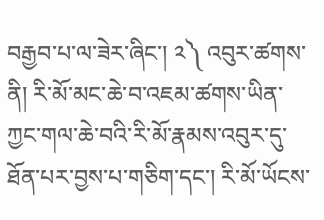བརྒྱབ་པ་ལ་ཟེར་ཞིང་། ༢༽ འབུར་ཚགས་ནི། རི་མོ་མང་ཆེ་བ་འཇམ་ཚགས་ཡིན་ཀྱང་གལ་ཆེ་བའི་རི་མོ་རྣམས་འབུར་དུ་ཐོན་པར་བྱས་པ་གཅིག་དང་། རི་མོ་ཡོངས་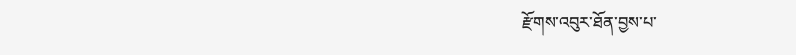རྫོགས་འབུར་ཐོན་བྱས་པ་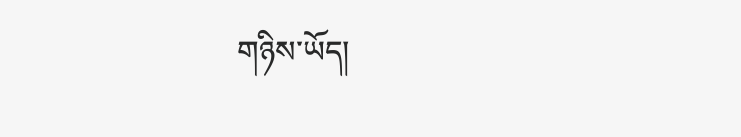གཉིས་ཡོད།